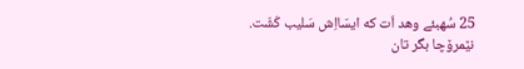25 سُهبئے وهد اَت که ایسّااِش سَلیب کَشّت.
نێمرۆچا بگر تان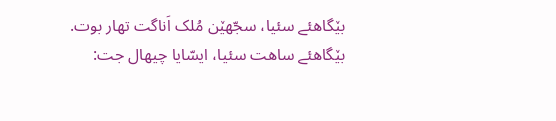بێگاهئے سئیا، سجّهێن مُلک اَناگت تهار بوت.
بێگاهئے ساهت سئیا، ایسّایا چیهال جت: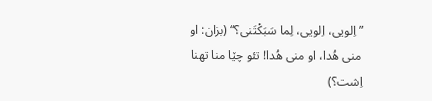”اِلویی، اِلویی، لِما سَبَکْتَنی؟“ (بزان: او منی هُدا، او منی هُدا! تئو چێا منا تهنا اِشت؟)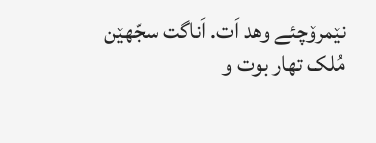نێمرۆچئے وهد اَت. اَناگت سجّهێن مُلک تهار بوت و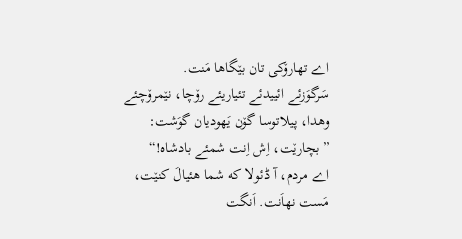اے تهارۆکی تان بێگاها مَنت.
سَرگوَزئے ائییدئے تئیاریئے رۆچا، نێمرۆچئے وهدا، پیلاتوسا گۆن یَهودیان گوَشت: ”بچارێت، اِش اِنت شمئے بادشاه!“
اے مردم، آ ڈئولا که شما هئیالَ کنێت، مَست نهاَنت. اَنگت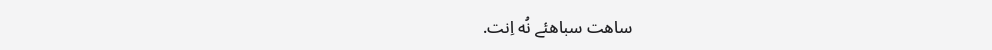ساهت سباهئے نُه اِنت.